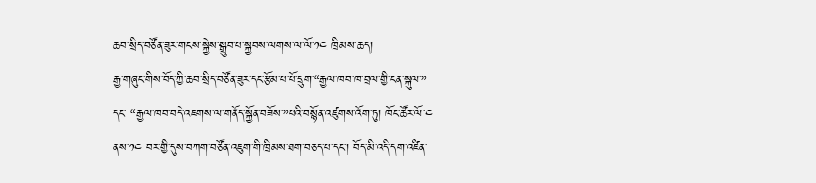ཆབ་སྲིད་བཙོན་ཟུར་གངས་སྐྱེས་སྒྲུབ་པ་སྐྱབས་ལགས་ལ་ལོ་༡༤ ཁྲིམས་ཆད།
རྒྱ་གཞུང་གིས་བོད་ཀྱི་ཆབ་སྲིད་བཙོན་ཟུར་དང་རྩོམ་པ་པོ་དྲུག་“རྒྱལ་ཁབ་ཁ་བྲལ་གྱི་ངན་སྐུལ་” དང་ “རྒྱལ་ཁབ་བདེ་འཇགས་ལ་གནོད་སྐྱོན་བཟོས་”པའི་བསྙོན་འཛུགས་འོག་ཏུ། ཁོང་ཚོར་ལོ་༤ ནས་༡༤ བར་གྱི་དུས་བཀག་བཙོན་འཇུག་གི་ཁྲིམས་ཐག་བཅད་པ་དང་། བོད་མི་འདི་དག་འཛིན་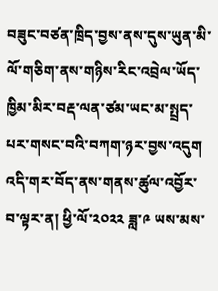བཟུང་བཙན་ཁྲིད་བྱས་ནས་དུས་ཡུན་མི་ལོ་གཅིག་ནས་གཉིས་རིང་འབྲེལ་ཡོད་ཁྱིམ་མིར་བརྡ་ལན་ཙམ་ཡང་མ་སྤྲད་པར་གསང་བའི་བཀག་ཉར་བྱས་འདུག
འདི་གར་བོད་ནས་གནས་ཚུལ་འབྱོར་བ་ལྟར་ན། ཕྱི་ལོ་༢༠༢༢ ཟླ་༩ ཡས་མས་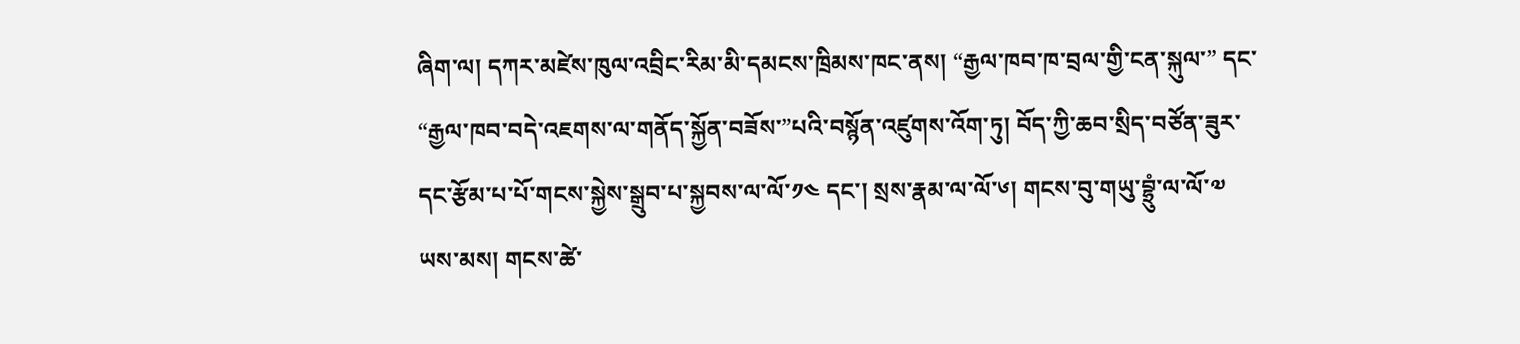ཞིག་ལ། དཀར་མཛེས་ཁུལ་འབྲིང་རིམ་མི་དམངས་ཁྲིམས་ཁང་ནས། “རྒྱལ་ཁབ་ཁ་བྲལ་གྱི་ངན་སྐུལ་” དང་ “རྒྱལ་ཁབ་བདེ་འཇགས་ལ་གནོད་སྐྱོན་བཟོས་”པའི་བསྙོན་འཛུགས་འོག་ཏུ། བོད་ཀྱི་ཆབ་སྲིད་བཙོན་ཟུར་དང་རྩོམ་པ་པོ་གངས་སྐྱེས་སྒྲུབ་པ་སྐྱབས་ལ་ལོ་༡༤ དང་། སྲས་རྣམ་ལ་ལོ་༦། གངས་བུ་གཡུ་བྷྲུཾ་ལ་ལོ་༧ ཡས་མས། གངས་ཚེ་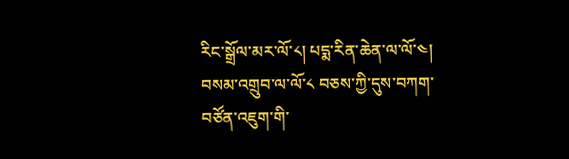རིང་སྒྲོལ་མར་ལོ་༨། པདྨ་རིན་ཆེན་ལ་ལོ་༤། བསམ་འགྲུབ་ལ་ལོ་༨ བཅས་ཀྱི་དུས་བཀག་བཙོན་འཇུག་གི་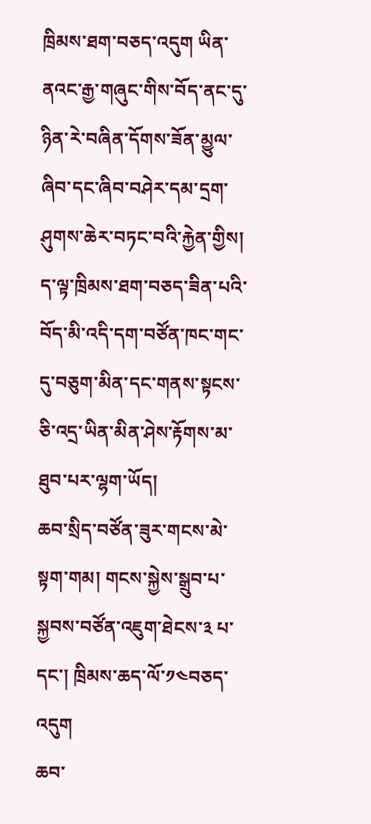ཁྲིམས་ཐག་བཅད་འདུག ཡིན་ནའང་རྒྱ་གཞུང་གིས་བོད་ནང་དུ་ཉིན་རེ་བཞིན་དོགས་ཟོན་མྱུལ་ཞིབ་དང་ཞིབ་བཤེར་དམ་དྲག་ཤུགས་ཆེར་བཏང་བའི་རྐྱེན་གྱིས། ད་ལྟ་ཁྲིམས་ཐག་བཅད་ཟིན་པའི་བོད་མི་འདི་དག་བཙོན་ཁང་གང་དུ་བཅུག་མིན་དང་གནས་སྟངས་ཅི་འདྲ་ཡིན་མིན་ཤེས་རྟོགས་མ་ཐུབ་པར་ལྷག་ཡོད།
ཆབ་སྲིད་བཙོན་ཟུར་གངས་མེ་སྟག་གམ། གངས་སྐྱེས་སྒྲུབ་པ་སྐྱབས་བཙོན་འཇུག་ཐེངས་༣ པ་དང་། ཁྲིམས་ཆད་ལོ་༡༤བཅད་འདུག
ཆབ་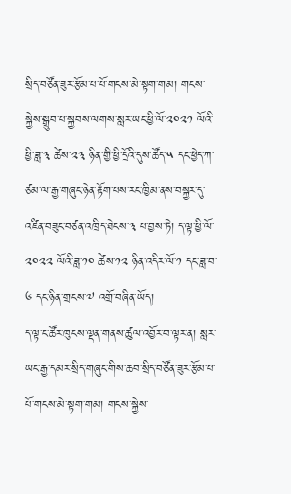སྲིད་བཙོན་ཟུར་རྩོམ་པ་པོ་གངས་མེ་སྟག་གམ། གངས་སྐྱེས་སྒྲུབ་པ་སྐྱབས་ལགས་སླར་ཡང་ཕྱི་ལོ་༢༠༢༡ ལོའི་ཕྱི་ཟླ་༣ ཚེས་༢༣ ཉིན་གྱི་ཕྱི་དྲོའི་དུས་ཚོད་༥ དང་ཕྱེད་ཀ་ཙམ་ལ་རྒྱ་གཞུང་ཉེན་རྟོག་པས་རང་ཁྱིམ་ནས་བསྐྱར་དུ་འཛིན་བཟུང་བཙན་འཁྲིད་ཐེངས་༣ པ་བྱས་ཏེ། ད་ལྟ་ཕྱི་ལོ་༢༠༢༢ ལོའི་ཟླ་༡༠ ཚེས་༡༢ ཉིན་འདིར་ལོ་༡ དང་ཟླ་བ་༦ དང་ཉིན་གྲངས་༧ འགྲོ་བཞིན་ཡོད།
ད་ལྟ་ང་ཚོར་ཁུངས་ལྡན་གནས་ཚུལ་འབྱོར་བ་ལྟར་ན། སླར་ཡང་རྒྱ་དམར་སྲིད་གཞུང་གིས་ཆབ་སྲིད་བཙོན་ཟུར་རྩོམ་པ་པོ་གངས་མེ་སྟག་གམ། གངས་སྐྱེས་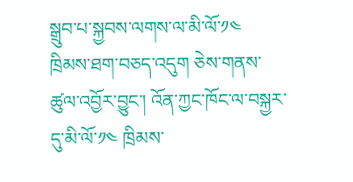སྒྲུབ་པ་སྐྱབས་ལགས་ལ་མི་ལོ་༡༤ ཁྲིམས་ཐག་བཅད་འདུག ཅེས་གནས་ཚུལ་འབྱོར་བྱུང་། འོན་ཀྱང་ཁོང་ལ་བསྐྱར་དུ་མི་ལོ་༡༤ ཁྲིམས་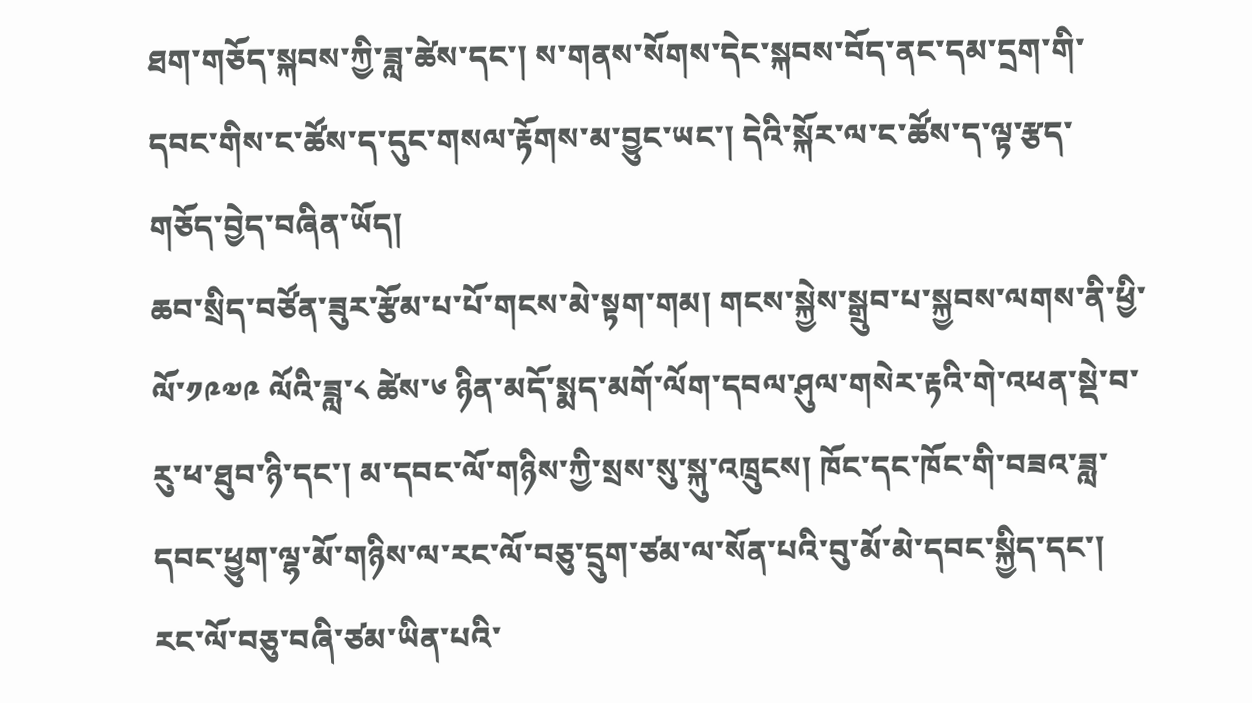ཐག་གཅོད་སྐབས་ཀྱི་ཟླ་ཚེས་དང་། ས་གནས་སོགས་དེང་སྐབས་བོད་ནང་དམ་དྲག་གི་དབང་གིས་ང་ཚོས་ད་དུང་གསལ་རྟོགས་མ་བྱུང་ཡང་། དེའི་སྐོར་ལ་ང་ཚོས་ད་ལྟ་རྩད་གཅོད་བྱེད་བཞིན་ཡོད།
ཆབ་སྲིད་བཙོན་ཟུར་རྩོམ་པ་པོ་གངས་མེ་སྟག་གམ། གངས་སྐྱེས་སྒྲུབ་པ་སྐྱབས་ལགས་ནི་ཕྱི་ལོ་༡༩༧༩ ལོའི་ཟླ་༨ ཚེས་༦ ཉིན་མདོ་སྨད་མགོ་ལོག་དབལ་ཤུལ་གསེར་རྟའི་གེ་འཕན་སྡེ་བ་རུ་ཕ་ཐུབ་ཉི་དང་། མ་དབང་ལོ་གཉིས་ཀྱི་སྲས་སུ་སྐུ་འཁྲུངས། ཁོང་དང་ཁོང་གི་བཟའ་ཟླ་དབང་ཕྱུག་ལྷ་མོ་གཉིས་ལ་རང་ལོ་བཅུ་དྲུག་ཙམ་ལ་སོན་པའི་བུ་མོ་མེ་དབང་སྐྱིད་དང་། རང་ལོ་བཅུ་བཞི་ཙམ་ཡིན་པའི་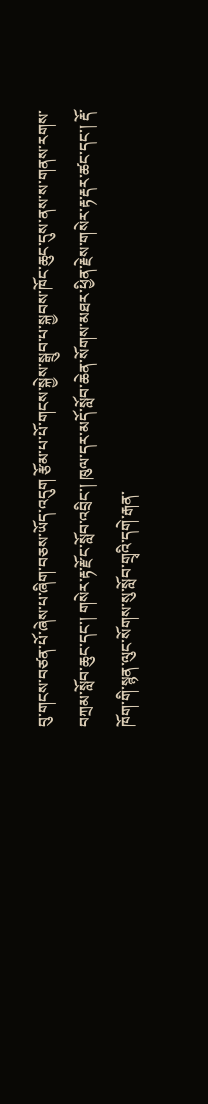བུ་གངས་བཙན་པོ་ཞེས་པ་ཞིག་བཅས་ཡོད་འདུག རྩོམ་པ་པོ་གངས་སྐྱེས་སྒྲུབ་པ་སྐྱབས་ཁོང་ཆུང་དུས་ནས་ས་གནས་རགས་བཀྲམ་སློབ་ཆུང་དང་། གསེར་རྟ་རྫོང་སློབ་འབྲིང་། ཁུལ་དར་མདོ་སློབ་ཆེན་སོགས་མཐར་ཕྱིན་རྗེས་གསེར་རྟ་རྡར་ཚང་དང་། རྡོ་ཁོག་གི་སྙན་ལུང་སོགས་སུ་སློབ་གྲྭའི་དགེ་རྒན་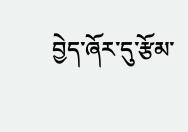བྱེད་ཞོར་དུ་རྩོམ་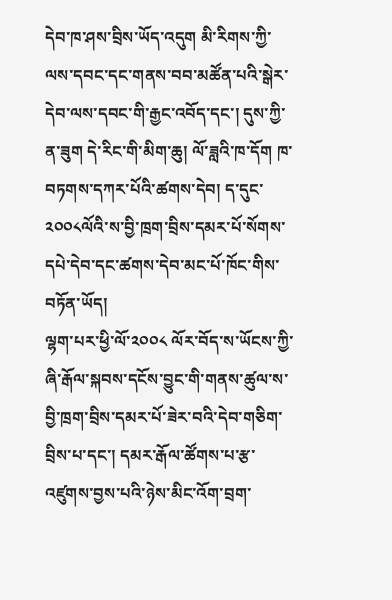དེབ་ཁ་ཤས་བྲིས་ཡོད་འདུག མི་རིགས་ཀྱི་ལས་དབང་དང་གནས་བབ་མཚོན་པའི་སྒེར་དེབ་ལས་དབང་གི་རྒྱང་འབོད་དང་། དུས་ཀྱི་ན་ཟུག དེ་རིང་གི་མིག་ཆུ། ལོ་ཟླའི་ཁ་དོག ཁ་བཏགས་དཀར་པོའི་ཚགས་དེབ། ད་དུང་༢༠༠༨ལོའི་ས་བྱི་ཁྲག་བྲིས་དམར་པོ་སོགས་དཔེ་དེབ་དང་ཚགས་དེབ་མང་པོ་ཁོང་གིས་བཏོན་ཡོད།
ལྷག་པར་ཕྱི་ལོ་༢༠༠༨ ལོར་བོད་ས་ཡོངས་ཀྱི་ཞི་རྒོལ་སྐབས་དངོས་བྱུང་གི་གནས་ཚུལ་ས་བྱི་ཁྲག་བྲིས་དམར་པོ་ཟེར་བའི་དེབ་གཅིག་བྲིས་པ་དང་། དམར་རྒོལ་ཚོགས་པ་རྩ་འཛུགས་བྱས་པའི་ཉེས་མིང་འོག་བྲག་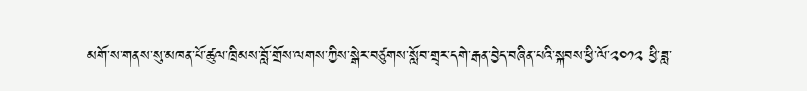མགོ་ས་གནས་སུ་མཁན་པོ་ཚུལ་ཁྲིམས་བློ་གྲོས་ལགས་ཀྱིས་སྒེར་བཙུགས་སློབ་གྲྭར་དགེ་རྒན་བྱེད་བཞིན་པའི་སྐབས་ཕྱི་ལོ་༢༠༡༢ ཕྱི་ཟླ་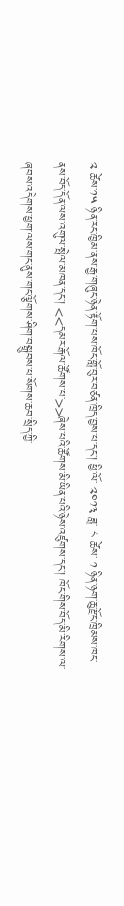༢ ཚེས་༡༥ ཉིན་རང་ཁྱིམ་ནས་རྒྱ་གཞུང་ཉེན་རྟོག་པས་ཁོང་གློ་བུར་བཙན་ཁྲིད་བྱས་པ་དང་། ཕྱི་ལོ་ ༢༠༡༣ ཟླ་ ༨ ཚེས་ ༡ ཉིན་ཉག་ཆུ་རྫོང་ཁྲིམས་ཁང་ནས་བོད་དོན་ལས་འགུལ་སྤེལ་མཁན་དང་། <<དམར་རྒོལ་ཚོགས་པ་>>ཞེས་པའི་ཚོགས་མི་ཡིན་པའི་ཉེས་འཛུགས་དང་། ཁོང་གིས་བོད་མི་རིགས་ལ་ཞབས་འདེགས་ཕྱག་ལས་གང་ནུས་གང་ལྕོགས་ཤིག་བསྒྲུབས་པ་སོགས་ཆབ་སྲིད་ཀྱི་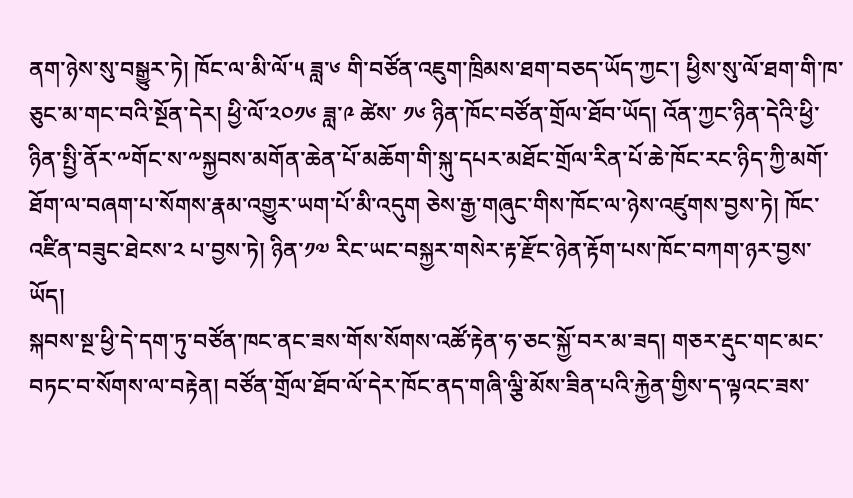ནག་ཉེས་སུ་བསྒྱུར་ཏེ། ཁོང་ལ་མི་ལོ་༥ ཟླ་༦ གི་བཙོན་འཇུག་ཁྲིམས་ཐག་བཅད་ཡོད་ཀྱང་། ཕྱིས་སུ་ལོ་ཐག་གི་ཁ་ཅུང་མ་གང་བའི་སྔོན་དེར། ཕྱི་ལོ་༢༠༡༦ ཟླ་༩ ཚེས་ ༡༦ ཉིན་ཁོང་བཙོན་གྲོལ་ཐོབ་ཡོད། འོན་ཀྱང་ཉིན་དེའི་ཕྱི་ཉིན་སྤྱི་ནོར་༸གོང་ས་༸སྐྱབས་མགོན་ཆེན་པོ་མཆོག་གི་སྐུ་དཔར་མཐོང་གྲོལ་རིན་པོ་ཆེ་ཁོང་རང་ཉིད་ཀྱི་མགོ་ཐོག་ལ་བཞག་པ་སོགས་རྣམ་འགྱུར་ཡག་པོ་མི་འདུག ཅེས་རྒྱ་གཞུང་གིས་ཁོང་ལ་ཉེས་འཛུགས་བྱས་ཏེ། ཁོང་འཛིན་བཟུང་ཐེངས་༢ པ་བྱས་ཏེ། ཉིན་༡༧ རིང་ཡང་བསྐྱར་གསེར་རྟ་རྫོང་ཉེན་རྟོག་པས་ཁོང་བཀག་ཉར་བྱས་ཡོད།
སྐབས་སྔ་ཕྱི་དེ་དག་ཏུ་བཙོན་ཁང་ནང་ཟས་གོས་སོགས་འཚོ་རྟེན་ཧ་ཅང་སྐྱོ་བར་མ་ཟད། གཅར་རྡུང་གང་མང་བཏང་བ་སོགས་ལ་བརྟེན། བཙོན་གྲོལ་ཐོབ་ལོ་དེར་ཁོང་ནད་གཞི་ལྕི་མོས་ཟིན་པའི་རྐྱེན་གྱིས་ད་ལྟའང་ཟས་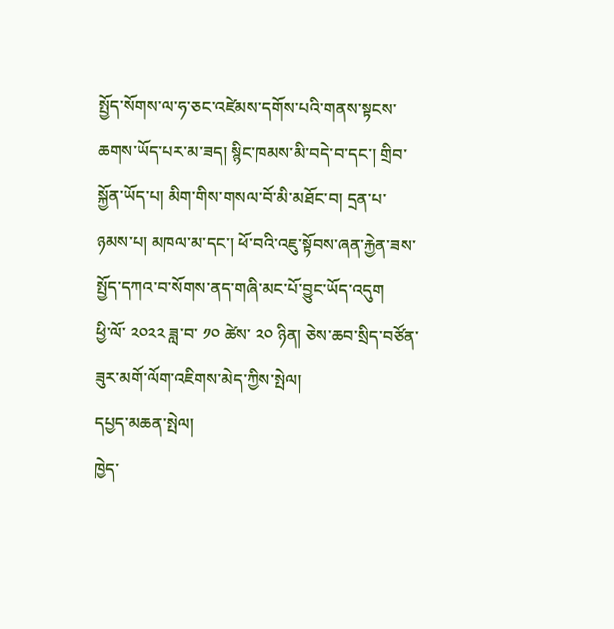སྤྱོད་སོགས་ལ་ཧ་ཅང་འཛེམས་དགོས་པའི་གནས་སྟངས་ཆགས་ཡོད་པར་མ་ཟད། སྙིང་ཁམས་མི་བདེ་བ་དང་། གྲིབ་སྐྱོན་ཡོད་པ། མིག་གིས་གསལ་བོ་མི་མཐོང་བ། དྲན་པ་ཉམས་པ། མཁལ་མ་དང་། ཕོ་བའི་འཇུ་སྟོབས་ཞན་རྐྱེན་ཟས་སྤྱོད་དཀའ་བ་སོགས་ནད་གཞི་མང་པོ་བྱུང་ཡོད་འདུག
ཕྱི་ལོ་ ༢༠༢༢ ཟླ་བ་ ༡༠ ཚེས་ ༢༠ ཉིན། ཅེས་ཆབ་སྲིད་བཙོན་ཟུར་མགོ་ལོག་འཇིགས་མེད་ཀྱིས་སྤེལ།
དཔྱད་མཆན་སྤེལ།
ཁྱེད་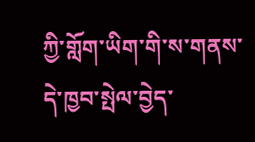ཀྱི་གློག་ཡིག་གི་ས་གནས་དེ་ཁྱབ་སྤེལ་བྱེད་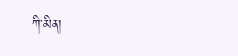ཀི་མིན།